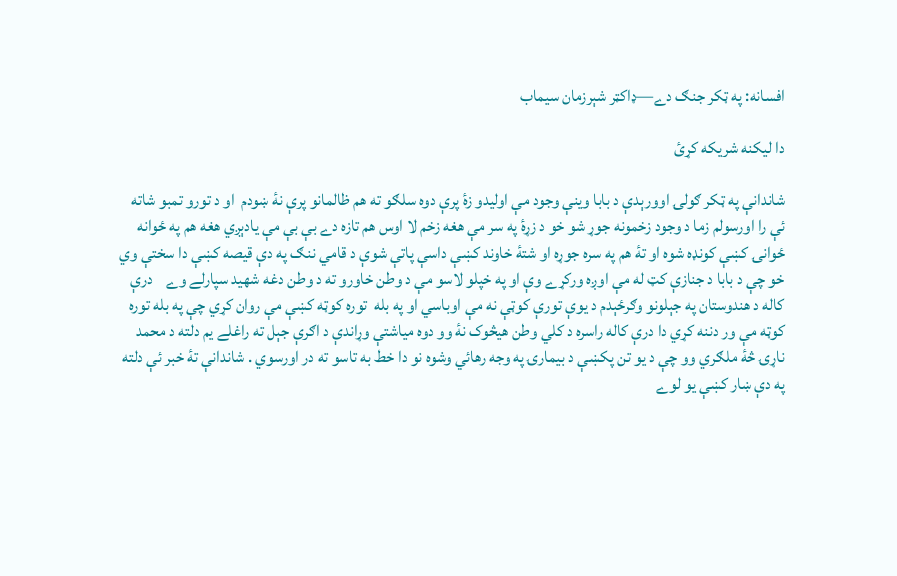افسانه: په ټکر جنګ دے—ډاکټر شېرزمان سيماب

دا ليکنه شريکه کړئ

شاندانې په ټکر ګولۍ اوورېدې د بابا وینې وجود مې اولیدو زۀ پرې دوه سلګو ته هم ظالمانو پرې نۀ ښودم  او د تورو تمبو شاته ئې را اورسولم زما د وجود زخمونه جوړ شو خو د زړۀ په سر مې هغه زخم لا اوس هم تازه دے بې بې مې یادېږي هغه هم په ځوانه ځوانۍ کښې کونډه شوه او تۀ هم په سره جوړه او شتۀ خاوند کښې داسې پاتې شوې د قامي ننګ په دې قیصه کښې دا سختې وي خو چې د بابا د جنازې کټ له مې اوږه ورکړے وې او په خپلو لاسو مې د وطن خاورو ته د وطن دغه شهید سپارلے وے    درې کاله د هندوستان په جېلونو وګرځېدم د یوې تورې کوټې نه مې اوباسي او په بله  توره کوټه کښې مې روان کړي چې په بله توره کوټه مې ور دننه کړي دا درې کاله راسره د کلي وطن هیڅوک نۀ وو دوه میاشتې وړاندې د اګرې جېل ته راغلے یم دلته د محمد ناړۍ څۀ ملګري وو چې د یو تن پکښې د بیمارۍ په وجه رهائي وشوه نو دا خط به تاسو ته در اورسوي . شاندانې تۀ خبر ئې دلته په دې ښار کښې یو لوے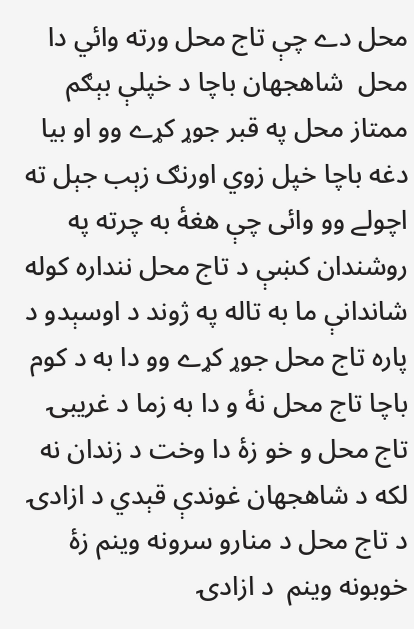محل دے چې تاج محل ورته وائي دا محل  شاهجهان باچا د خپلې بېګم ممتاز محل په قبر جوړ کړے وو او بیا دغه باچا خپل زوي اورنګ زېب جېل ته اچولے وو وائی چې هغۀ به چرته په روشندان کښې د تاج محل ننداره کوله     شاندانې ما به تاله په ژوند د اوسېدو د پاره تاج محل جوړ کړے وو دا به د کوم باچا تاج محل نۀ و دا به زما د غریبۍ تاج محل و خو زۀ دا وخت د زندان نه لکه د شاهجهان غوندې قېدي د ازادۍ د تاج محل د منارو سرونه وینم زۀ خوبونه وینم  د ازادۍ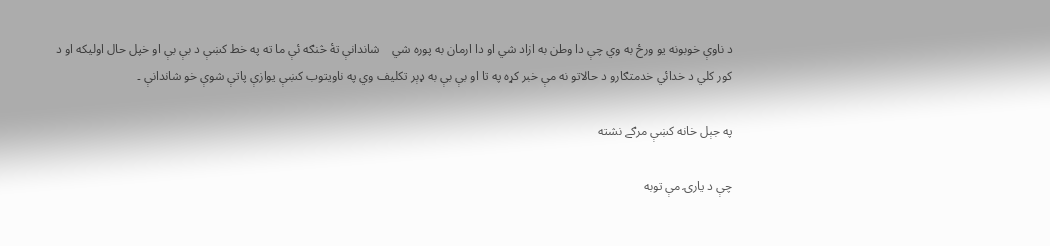د ناوې خوبونه یو ورځ به وي چې دا وطن به ازاد شي او دا ارمان به پوره شي    شاندانې تۀ څنګه ئې ما ته په خط کښې د بې بې او خپل حال اولیکه او د کور کلي د خدائي خدمتګارو د حالاتو نه مې خبر کړه په تا او بې بې به ډېر تکلیف وي په ناویتوب کښې یوازې پاتې شوې خو شاندانې ۔

په جېل خانه کښې مرګے نشته

چې د یارۍ مې توبه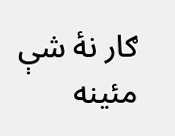ګار نۀ شې مئينه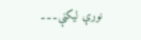نورې ليکنې۔۔۔